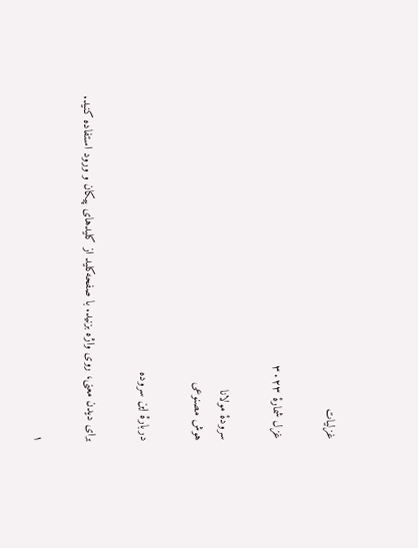غزلیات

غزل شمارهٔ ۳۰۲۳

سرودهٔ مولانا
هوش مصنوعی

دربارهٔ این سروده

برای دیدن معنی، روی واژه بزنید. با صفحه‌کلید از کلیدهای پیکان و ورود استفاده کنید.

۱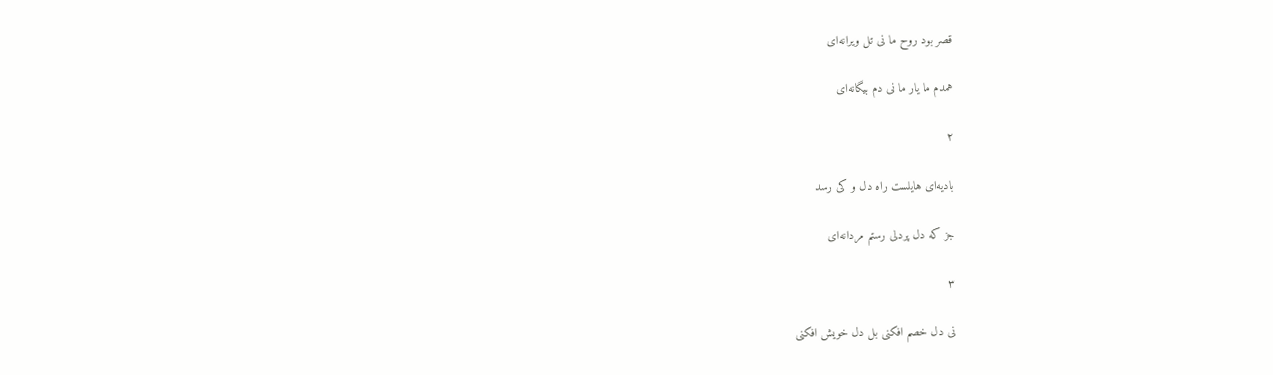قصر بود روح ما نی تل ویرانه‌ای

همدم ما یار ما نی دم بیگانه‌ای

۲

بادیه‌ای هایلست راه دل و کی رسد

جز که دل پردلی رستم مردانه‌ای

۳

نی دل خصم افکنی بل دل خویش افکنی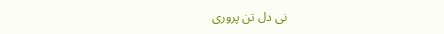نی دل تن پروری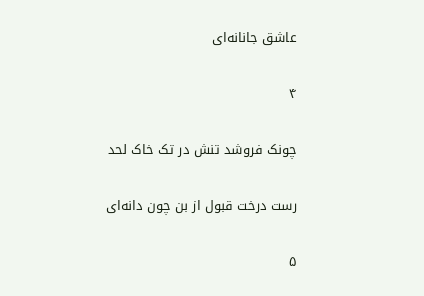عاشق جانانه‌ای

۴

چونک فروشد تنش در تک خاک لحد

رست درخت قبول از بن چون دانه‌ای

۵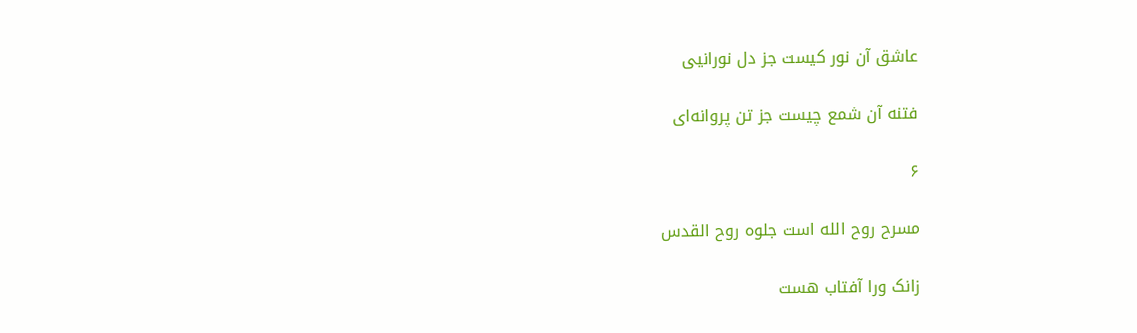عاشق آن نور کیست جز دل نورانیی

فتنه آن شمع چیست جز تن پروانه‌ای

۶

مسرح روح الله است جلوه روح القدس

زانک ورا آفتاب هست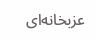عزبخانه‌ای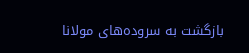بازگشت به سروده‌های مولانا